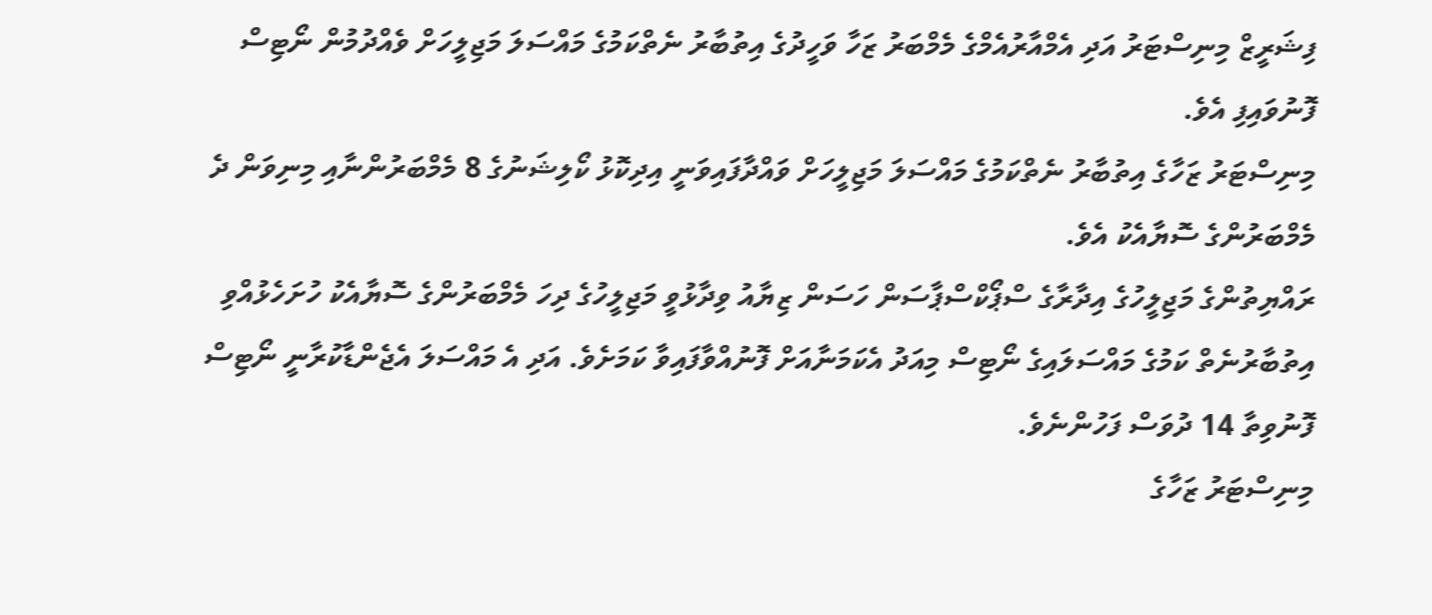ފިޝަރީޒް މިނިސްޓަރު އަދި އެމްއާރުއެމްގެ މެމްބަރު ޒަހާ ވަހީދުގެ އިތުބާރު ނެތްކަމުގެ މައްސަލަ މަޖިލީހަށް ވެއްދުމުން ނޯޓިސް ފޮނުވައިފި އެވެ.
މިނިސްޓަރު ޒަހާގެ އިތުބާރު ނެތްކަމުގެ މައްސަލަ މަޖިލީހަށް ވައްދާފައިވަނީ އިދިކޮޅު ކޯލިޝަނުގެ 8 މެމްބަރުންނާއި މިނިވަން ދެ މެމްބަރުންގެ ސޮޔާއެކު އެވެ.
ރައްޔިތުންގެ މަޖިލީހުގެ އިދާރާގެ ސްޕޯކްސްޕާސަން ހަސަން ޒިޔާއު ވިދާޅުވީ މަޖިލީހުގެ ދިހަ މެމްބަރުންގެ ސޮޔާއެކު ހުށަހެޅުއްވި އިތުބާރުނެތް ކަމުގެ މައްސަލައިގެ ނޯޓިސް މިއަދު އެކަމަނާއަށް ފޮނުއްވާފައިވާ ކަމަށެވެ. އަދި އެ މައްސަލަ އެޖެންޑާކުރާނީ ނޯޓިސް ފޮނުވިތާ 14 ދުވަސް ފަހުންނެވެ.
މިނިސްޓަރު ޒަހާގެ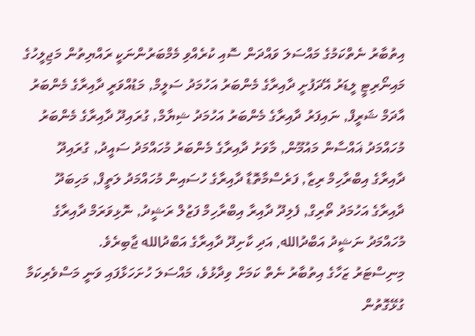އިތުބާރު ނެތްކަމުގެ މައްސަލަ ވައްދަން ސޮއި ކުރެއްވި މެމްބަރުންނަކީ ރައްޔިތުން މަޖިލީހުގެ މައިނޯރިޓީ ލީޑަރު އޭދަފުށީ ދާއިރާގެ މެންބަރު އަހުމަދު ސަލީމް, މަޑުއްވަރީ ދާއިރާގެ މެންބަރު އާދަމް ޝަރީފް, ނައިފަރު ދާއިރާގެ މެންބަރު އަހުމަދު ޝިޔާމް, ގުރައިދޫ ދާއިރާގެ މެންބަރު މުހައްމަދު ޣައްސާން މައުމޫން, މާވަށު ދާއިރާގެ މެންބަރު މުހައްމަދު ސައީދު, ގުރައިދޫ ދާއިރާގެ އިބްރާހިމް ރިޒާ, ފަރެސްމާތޮޑާ ދާއިރާގެ ހުސައިން މުހައްމަދު ލަތީފް, މަހިބަދޫ ދާއިރާގެ އަހުމަދު ތޯރިގް, ފެލިދޫ ދާއިރާ އިބްރާހިމް ފަޒުލް ރަޝީދު, ނޮޅިވަރަމް ދާއިރާގެ މުހައްމަދު ނަޝީދު އަބްދުالله, އަދި ކާށިދޫ ދާއިރާގެ އަބްދުالله ޖާބިރެވެ.
މިނިސްޓަރު ޒަހާގެ އިތުބާރު ނެތް ކަމަށް ވިދާޅުވެ، މައްސަލަ ހުށަހަޅާފައި ވަނީ މަސްވެރިކަމާ ގުޅޭގޮތުން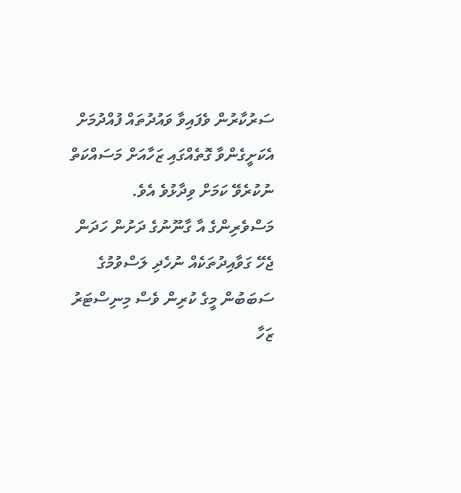ސަރުކާރުން ވެފައިވާ ވައުދުތައް ފުއްދުމަށް އެކަށީގެންވާ ގޮތެއްގައި ޒަހާއަށް މަސައްކަތް ނުކުރެވޭ ކަމަށް ވިދާޅުވެ އެވެ.
މަސްވެރިންގެ އާ ގާނޫނުގެ ދަށުން ހަދަން ޖެހޭ ގަވާއިދުތަކެއް ނުހެދި ލަސްވުމުގެ ސަބަބުން މީގެ ކުރިން ވެސް މިނިސްޓަރު ޒަހާ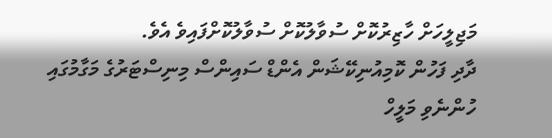މަޖިލީހަށް ހާޒިރުކޮށް ސުވާލުކޮށް ސުވާލުކޮށްފައިވެ އެވެ.
ދާދި ފަހުން ކޮމިއުނިކޭޝަން އެންޑް ސައިންސް މިނިސްޓަރުގެ މަގާމުގައި ހުންނެވި މަލީހް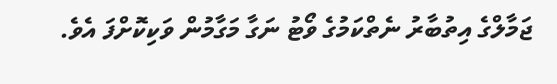ޖަމާލްގެ އިތުބާރު ނެތްކަމުގެ ވޯޓު ނަގާ މަގާމުން ވަކިކޮށްފަ އެވެ.